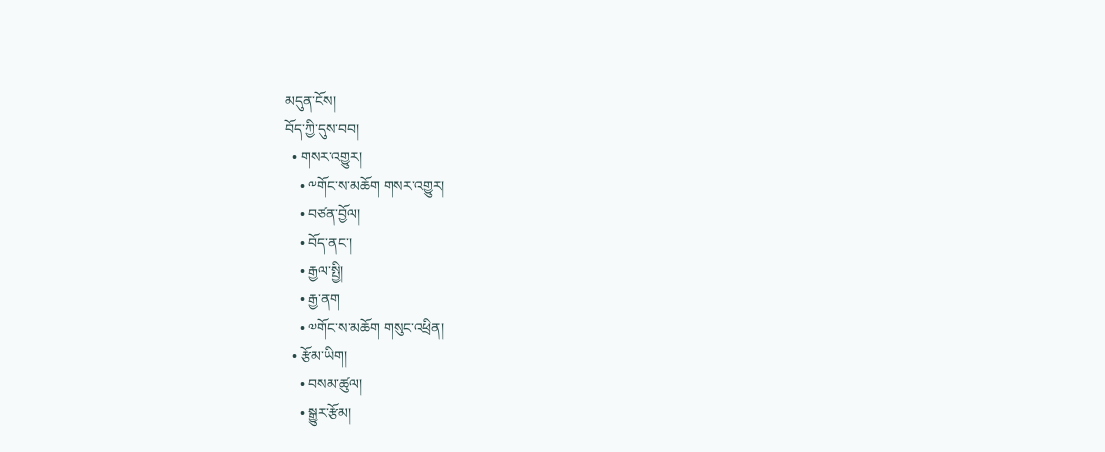མདུན་ངོས།
བོད་ཀྱི་དུས་བབ།
  • གསར་འགྱུར།
    • ༸གོང་ས་མཆོག གསར་འགྱུར།
    • བཙན་བྱོལ།
    • བོད་ནང་།
    • རྒྱལ་སྤྱི།
    • རྒྱ་ནག
    • ༧གོང་ས་མཆོག གསུང་འཕྲིན།
  • རྩོམ་ཡིག།
    • བསམ་ཚུལ།
    • སྒྱུར་རྩོམ།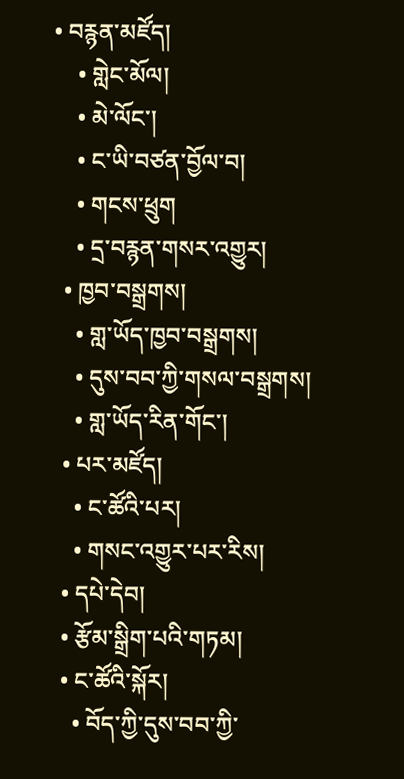• བརྙན་མཛོད།
    • གླེང་མོལ།
    • མེ་ལོང་།
    • ང་ཡི་བཙན་བྱོལ་བ།
    • གངས་ཕྲུག
    • དྲ་བརྙན་གསར་འགྱུར།
  • ཁྱབ་བསྒྲགས།
    • གླ་ཡོད་ཁྱབ་བསྒྲགས།
    • དུས་བབ་ཀྱི་གསལ་བསྒྲགས།
    • གླ་ཡོད་རིན་གོང་།
  • པར་མཛོད།
    • ང་ཚོའི་པར།
    • གསང་འགྱུར་པར་རིས།
  • དཔེ་དེབ།
  • རྩོམ་སྒྲིག་པའི་གཏམ།
  • ང་ཚོའི་སྐོར།
    • བོད་ཀྱི་དུས་བབ་ཀྱི་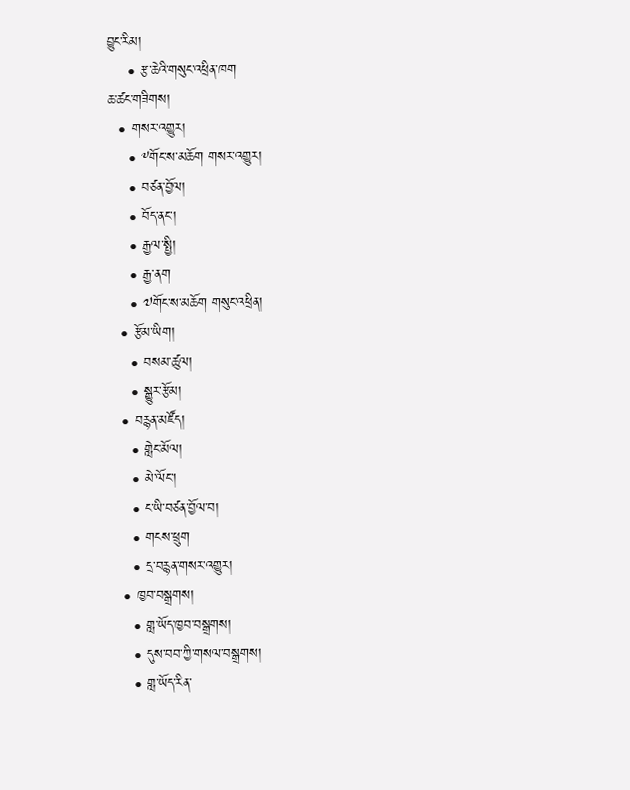བྱུང་རིམ།
    • རྩ་ཆེའི་གསུང་འཕྲིན་ཁག
ཆ་ཚང་གཟིགས།
  • གསར་འགྱུར།
    • ༸གོང་ས་མཆོག གསར་འགྱུར།
    • བཙན་བྱོལ།
    • བོད་ནང་།
    • རྒྱལ་སྤྱི།
    • རྒྱ་ནག
    • ༧གོང་ས་མཆོག གསུང་འཕྲིན།
  • རྩོམ་ཡིག།
    • བསམ་ཚུལ།
    • སྒྱུར་རྩོམ།
  • བརྙན་མཛོད།
    • གླེང་མོལ།
    • མེ་ལོང་།
    • ང་ཡི་བཙན་བྱོལ་བ།
    • གངས་ཕྲུག
    • དྲ་བརྙན་གསར་འགྱུར།
  • ཁྱབ་བསྒྲགས།
    • གླ་ཡོད་ཁྱབ་བསྒྲགས།
    • དུས་བབ་ཀྱི་གསལ་བསྒྲགས།
    • གླ་ཡོད་རིན་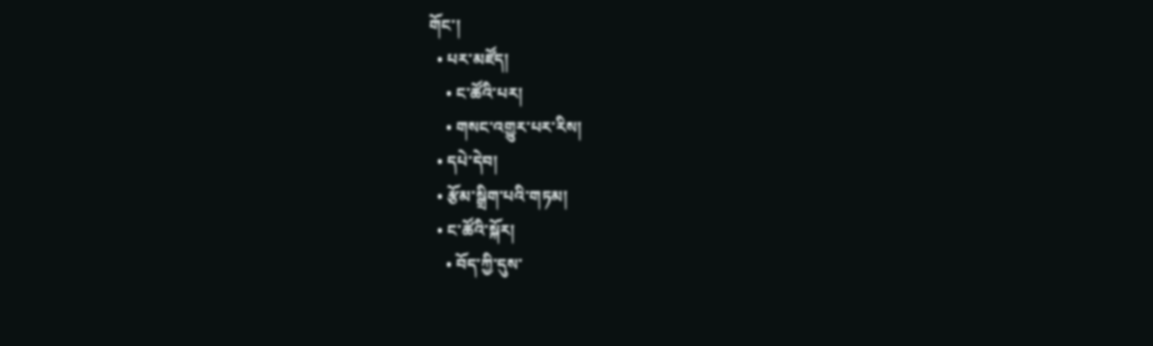གོང་།
  • པར་མཛོད།
    • ང་ཚོའི་པར།
    • གསང་འགྱུར་པར་རིས།
  • དཔེ་དེབ།
  • རྩོམ་སྒྲིག་པའི་གཏམ།
  • ང་ཚོའི་སྐོར།
    • བོད་ཀྱི་དུས་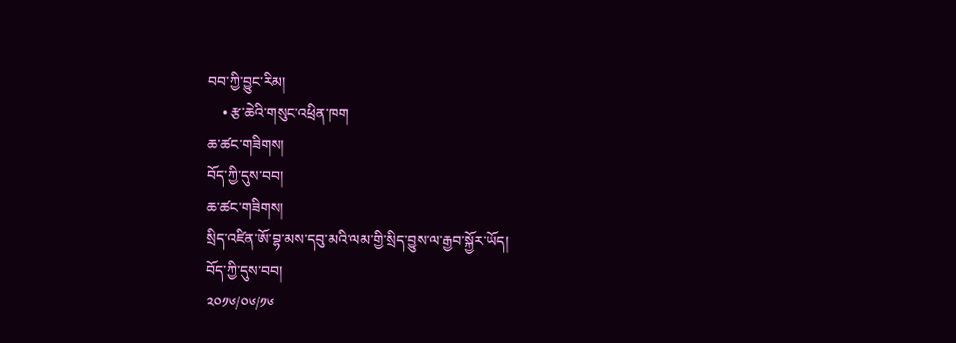བབ་ཀྱི་བྱུང་རིམ།
    • རྩ་ཆེའི་གསུང་འཕྲིན་ཁག
ཆ་ཚང་གཟིགས།
བོད་ཀྱི་དུས་བབ།
ཆ་ཚང་གཟིགས།
སྲིད་འཛིན་ཨོ་བྷ་མས་དབུ་མའི་ལམ་གྱི་སྲིད་བྱུས་ལ་རྒྱབ་སྐྱོར་ཡོད།
བོད་ཀྱི་དུས་བབ།
༢༠༡༦/༠༦/༡༦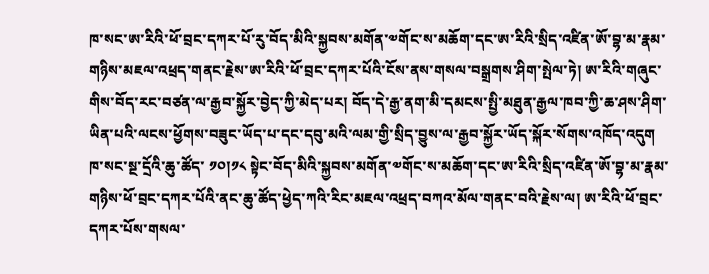ཁ་སང་ཨ་རིའི་ཕོ་བྲང་དཀར་པོ་རུ་བོད་མིའི་སྐྱབས་མགོན་༧གོང་ས་མཆོག་དང་ཨ་རིའི་སྲིད་འཛིན་ཨོ་བྷ་མ་རྣམ་གཉིས་མཇལ་འཕྲད་གནང་རྗེས་ཨ་རིའི་ཕོ་བྲང་དཀར་པོའི་ངོས་ནས་གསལ་བསྒྲགས་ཤིག་སྤེལ་ཏེ། ཨ་རིའི་གཞུང་གིས་བོད་རང་བཙན་ལ་རྒྱབ་སྐྱོར་བྱེད་ཀྱི་མེད་པར། བོད་དེ་རྒྱ་ནག་མི་དམངས་སྤྱི་མཐུན་རྒྱལ་ཁབ་ཀྱི་ཆ་ཤས་ཤིག་ཡིན་པའི་ལངས་ཕྱོགས་བཟུང་ཡོད་པ་དང་དབུ་མའི་ལམ་གྱི་སྲིད་བྱུས་ལ་རྒྱབ་སྐྱོར་ཡོད་སྐོར་སོགས་འཁོད་འདུག
ཁ་སང་སྔ་དྲོའི་ཆུ་ཚོད་ ༡༠།༡༨ སྟེང་བོད་མིའི་སྐྱབས་མགོན་༧གོང་ས་མཆོག་དང་ཨ་རིའི་སྲིད་འཛིན་ཨོ་བྷ་མ་རྣམ་གཉིས་ཕོ་བྲང་དཀར་པོའི་ནང་ཆུ་ཚོད་ཕྱེད་ཀའི་རིང་མཇལ་འཕྲད་བཀའ་མོལ་གནང་བའི་རྗེས་ལ། ཨ་རིའི་ཕོ་བྲང་དཀར་པོས་གསལ་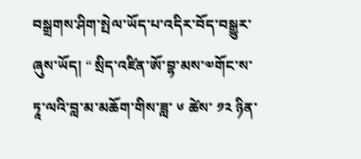བསྒྲགས་ཤིག་སྤེལ་ཡོད་པ་འདིར་བོད་བསྒྱུར་ཞུས་ཡོད། “ སྲིད་འཛིན་ཨོ་བྷ་མས་༧གོང་ས་ཏཱ་ལའི་བླ་མ་མཆོག་གིས་ཟླ་ ༦ ཚེས་ ༡༢ ཉིན་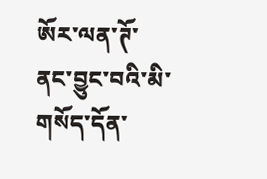ཨོར་ལན་ཊོ་ནང་བྱུང་བའི་མི་གསོད་དོན་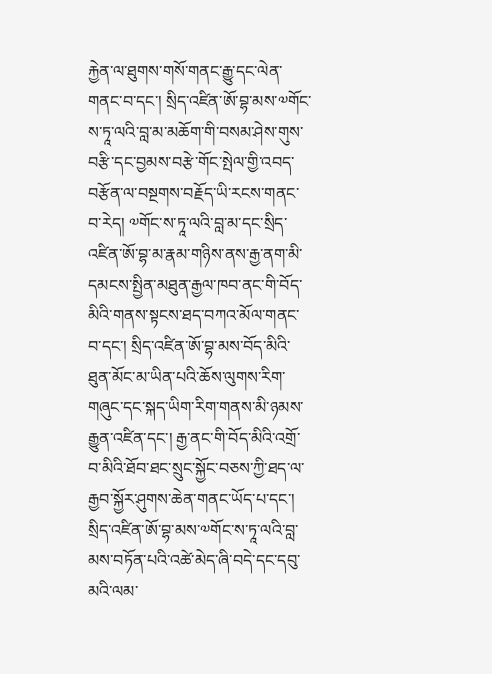རྐྱེན་ལ་ཐུགས་གསོ་གནང་རྒྱུ་དང་ལེན་གནང་བ་དང་། སྲིད་འཛིན་ཨོ་བྷ་མས་༧གོང་ས་ཏཱ་ལའི་བླ་མ་མཆོག་གི་བསམ་ཤེས་གུས་བརྩི་དང་བྱམས་བརྩེ་གོང་སྤེལ་གྱི་འབད་བརྩོན་ལ་བསྔགས་བརྗོད་ཡི་རངས་གནང་བ་རེད། ༧གོང་ས་ཏཱ་ལའི་བླ་མ་དང་སྲིད་འཛིན་ཨོ་བྷ་མ་རྣམ་གཉིས་ནས་རྒྱ་ནག་མི་དམངས་སྤྱིན་མཐུན་རྒྱལ་ཁབ་ནང་གི་བོད་མིའི་གནས་སྟངས་ཐད་བཀའ་མོལ་གནང་བ་དང་། སྲིད་འཛིན་ཨོ་བྷ་མས་བོད་མིའི་ཐུན་མོང་མ་ཡིན་པའི་ཆོས་ལུགས་རིག་གཞུང་དང་སྐད་ཡིག་རིག་གནས་མི་ཉམས་རྒྱུན་འཛིན་དང་། རྒྱ་ནང་གི་བོད་མིའི་འགྲོ་བ་མིའི་ཐོབ་ཐང་སྲུང་སྐྱོང་བཅས་ཀྱི་ཐད་ལ་རྒྱབ་སྐྱོར་ཤུགས་ཆེན་གནང་ཡོད་པ་དང་། སྲིད་འཛིན་ཨོ་བྷ་མས་༧གོང་ས་ཏཱ་ལའི་བླ་མས་བཏོན་པའི་འཚེ་མེད་ཞི་བདེ་དང་དབུ་མའི་ལམ་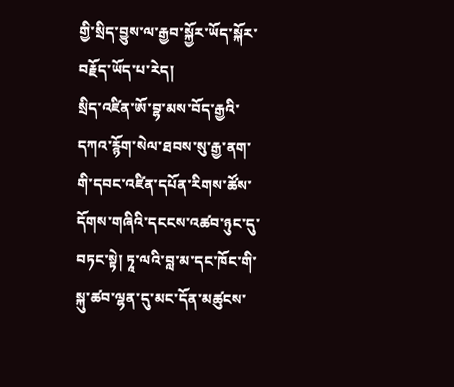གྱི་སྲིད་བྱུས་ལ་རྒྱབ་སྐྱོར་ཡོད་སྐོར་བརྗོད་ཡོད་པ་རེད།
སྲིད་འཛིན་ཨོ་བྷ་མས་བོད་རྒྱའི་དཀའ་རྙོག་སེལ་ཐབས་སུ་རྒྱ་ནག་གི་དབང་འཛིན་དཔོན་རིགས་ཚོས་དོགས་གཞིའི་དངངས་འཚབ་ཉུང་དུ་བཏང་སྟེ། ཏཱ་ལའི་བླ་མ་དང་ཁོང་གི་སྐུ་ཚབ་ལྷན་དུ་མང་དོན་མཚུངས་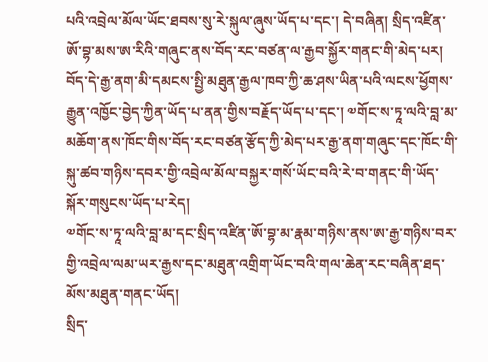པའི་འབྲེལ་མོལ་ཡོང་ཐབས་སུ་རེ་སྐུལ་ཞུས་ཡོད་པ་དང་། དེ་བཞིན། སྲིད་འཛིན་ཨོ་བྷ་མས་ཨ་རིའི་གཞུང་ནས་བོད་རང་བཙན་ལ་རྒྱབ་སྐྱོར་གནང་གི་མེད་པར། བོད་དེ་རྒྱ་ནག་མི་དམངས་སྤྱི་མཐུན་རྒྱལ་ཁབ་ཀྱི་ཆ་ཤས་ཡིན་པའི་ལངས་ཕྱོགས་རྒྱུན་འཁྱོང་བྱེད་ཀྱིན་ཡོད་པ་ནན་གྱིས་བརྗོད་ཡོད་པ་དང་། ༧གོང་ས་ཏཱ་ལའི་བླ་མ་མཆོག་ནས་ཁོང་གིས་བོད་རང་བཙན་རྩོད་ཀྱི་མེད་པར་རྒྱ་ནག་གཞུང་དང་ཁོང་གི་སྐུ་ཚབ་གཉིས་དབར་གྱི་འབྲེལ་མོལ་བསྐྱར་གསོ་ཡོང་བའི་རེ་བ་གནང་གི་ཡོད་སྐོར་གསུངས་ཡོད་པ་རེད།
༧གོང་ས་ཏཱ་ལའི་བླ་མ་དང་སྲིད་འཛིན་ཨོ་བྷ་མ་རྣམ་གཉིས་ནས་ཨ་རྒྱ་གཉིས་བར་གྱི་འབྲེལ་ལམ་ཡར་རྒྱས་དང་མཐུན་འགྲིག་ཡོང་བའི་གལ་ཆེན་རང་བཞིན་ཐད་མོས་མཐུན་གནང་ཡོད།
སྲིད་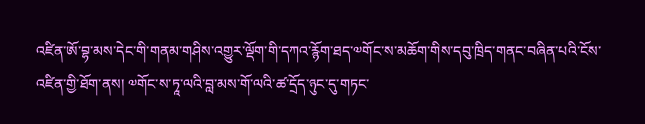འཛིན་ཨོ་བྷ་མས་དེང་གི་གནམ་གཤིས་འགྱུར་ལྡོག་གི་དཀའ་རྙོག་ཐད་༧གོང་ས་མཆོག་གིས་དབུ་ཁྲིད་གནང་བཞིན་པའི་ངོས་འཛིན་གྱི་ཐོག་ནས། ༧གོང་ས་ཏཱ་ལའི་བླ་མས་གོ་ལའི་ཚ་དྲོད་ཉུང་དུ་གཏང་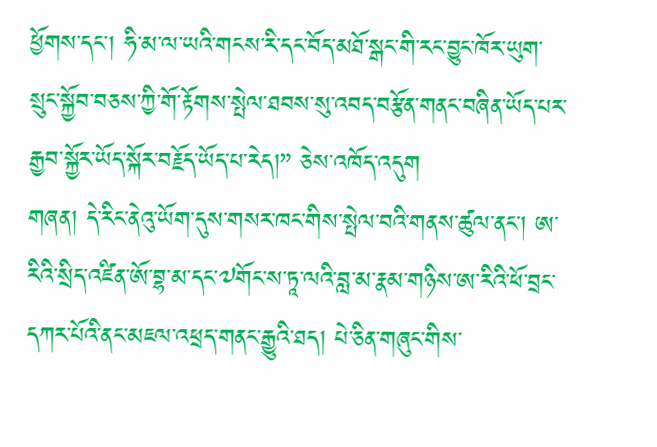ཕྱོགས་དང་། ཧི་མ་ལ་ཡའི་གངས་རི་དང་བོད་མཐོ་སྒང་གི་རང་བྱུང་ཁོར་ཡུག་སྲུང་སྐྱོབ་བཅས་ཀྱི་གོ་རྟོགས་སྤེལ་ཐབས་སུ་འབད་བརྩོན་གནང་བཞིན་ཡོད་པར་རྒྱབ་སྐྱོར་ཡོད་སྐོར་བརྗོད་ཡོད་པ་རེད།” ཅེས་འཁོད་འདུག
གཞན། དེ་རིང་ནེའུ་ཡོག་དུས་གསར་ཁང་གིས་སྤེལ་བའི་གནས་ཚུལ་ནང་། ཨ་རིའི་སྲིད་འཛིན་ཨོ་བྷ་མ་དང་༧གོང་ས་ཏཱ་ལའི་བླ་མ་རྣམ་གཉིས་ཨ་རིའི་ཕོ་བྲང་དཀར་པོའི་ནང་མཇལ་འཕྲད་གནང་རྒྱུའི་ཐད། པེ་ཅིན་གཞུང་གིས་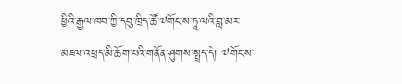ཕྱིའི་རྒྱལ་ཁབ་ཀྱི་དབུ་ཁྲིད་ཚོ་༧གོང་ས་ཏཱ་ལའི་བླ་མར་མཇལ་འཕྲད་མི་ཆོག་པའི་གནོན་ཤུགས་སྤྲད་དེ། ༧གོང་ས་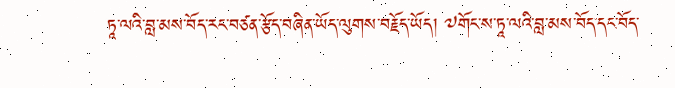ཏཱ་ལའི་བླ་མས་བོད་རང་བཙན་རྩོད་བཞིན་ཡོད་ལུགས་བརྗོད་ཡོད། ༧གོང་ས་ཏཱ་ལའི་བླ་མས་བོད་དང་བོད་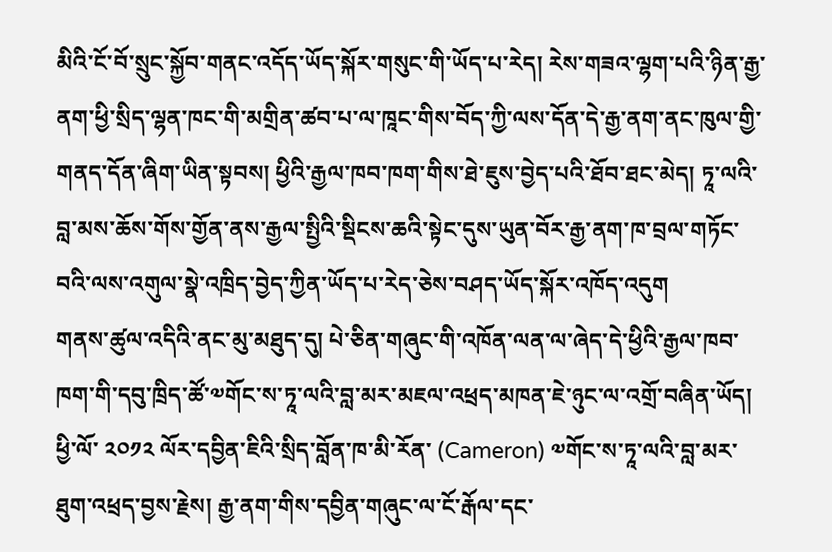མིའི་ངོ་བོ་སྲུང་སྐྱོབ་གནང་འདོད་ཡོད་སྐོར་གསུང་གི་ཡོད་པ་རེད། རེས་གཟའ་ལྷག་པའི་ཉིན་རྒྱ་ནག་ཕྱི་སྲིད་ལྷན་ཁང་གི་མགྲིན་ཚབ་པ་ལ་ཁཱང་གིས་བོད་ཀྱི་ལས་དོན་དེ་རྒྱ་ནག་ནང་ཁུལ་གྱི་གནད་དོན་ཞིག་ཡིན་སྟབས། ཕྱིའི་རྒྱལ་ཁབ་ཁག་གིས་ཐེ་ཇུས་བྱེད་པའི་ཐོབ་ཐང་མེད། ཏཱ་ལའི་བླ་མས་ཆོས་གོས་གྱོན་ནས་རྒྱལ་སྤྱིའི་སྡིངས་ཆའི་སྟེང་དུས་ཡུན་བོར་རྒྱ་ནག་ཁ་བྲལ་གཏོང་བའི་ལས་འགུལ་སྣེ་འཁྲིད་བྱེད་ཀྱིན་ཡོད་པ་རེད་ཅེས་བཤད་ཡོད་སྐོར་འཁོད་འདུག
གནས་ཚུལ་འདིའི་ནང་མུ་མཐུད་དུ། པེ་ཅིན་གཞུང་གི་འཁོན་ལན་ལ་ཞེད་དེ་ཕྱིའི་རྒྱལ་ཁབ་ཁག་གི་དབུ་ཁྲིད་ཚོ་༧གོང་ས་ཏཱ་ལའི་བླ་མར་མཇལ་འཕྲད་མཁན་ཇེ་ཉུང་ལ་འགྲོ་བཞིན་ཡོད། ཕྱི་ལོ་ ༢༠༡༢ ལོར་དབྱིན་ཇིའི་སྲིད་བློན་ཁ་མི་རོན་ (Cameron) ༧གོང་ས་ཏཱ་ལའི་བླ་མར་ཐུག་འཕྲད་བྱས་རྗེས། རྒྱ་ནག་གིས་དབྱིན་གཞུང་ལ་ངོ་རྒོལ་དང་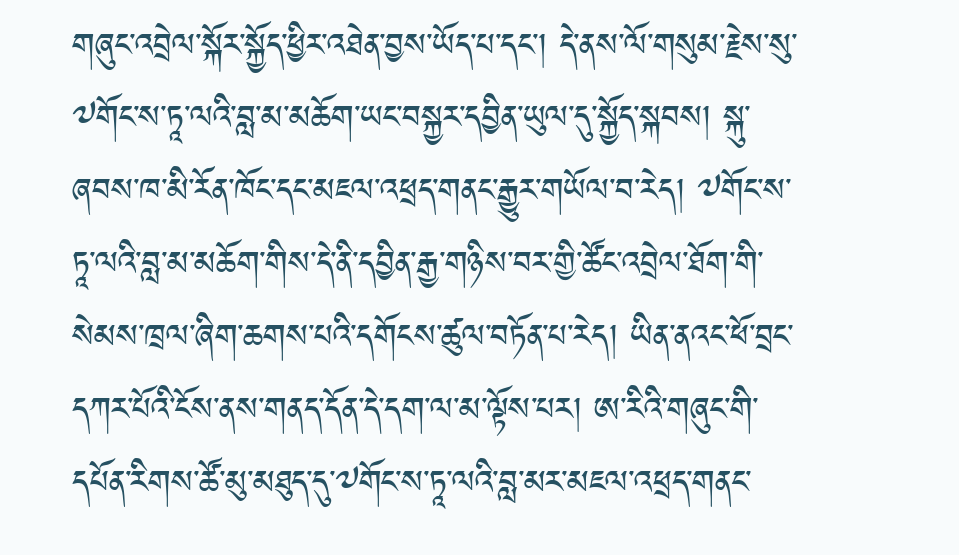གཞུང་འབྲེལ་སྐོར་སྐྱོད་ཕྱིར་འཐེན་བྱས་ཡོད་པ་དང་། དེ་ནས་ལོ་གསུམ་རྗེས་སུ་༧གོང་ས་ཏཱ་ལའི་བླ་མ་མཆོག་ཡང་བསྐྱར་དབྱིན་ཡུལ་དུ་སྐྱོད་སྐབས། སྐུ་ཞབས་ཁ་མི་རོན་ཁོང་དང་མཇལ་འཕྲད་གནང་རྒྱུར་གཡོལ་བ་རེད། ༧གོང་ས་ཏཱ་ལའི་བླ་མ་མཆོག་གིས་དེ་ནི་དབྱིན་རྒྱ་གཉིས་བར་གྱི་ཚོང་འབྲེལ་ཐོག་གི་སེམས་ཁྲལ་ཞིག་ཆགས་པའི་དགོངས་ཚུལ་བཏོན་པ་རེད། ཡིན་ནའང་ཕོ་བྲང་དཀར་པོའི་ངོས་ནས་གནད་དོན་དེ་དག་ལ་མ་ལྟོས་པར། ཨ་རིའི་གཞུང་གི་དཔོན་རིགས་ཚོ་མུ་མཐུད་དུ་༧གོང་ས་ཏཱ་ལའི་བླ་མར་མཇལ་འཕྲད་གནང་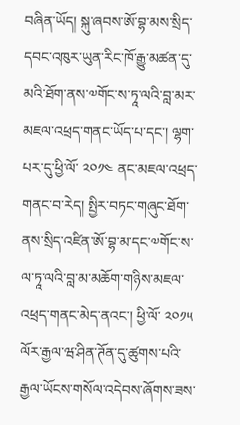བཞིན་ཡོད། སྐུ་ཞབས་ཨོ་བྷ་མས་སྲིད་དབང་འཁུར་ཡུན་རིང་ཁོ་རྒྱུ་མཚན་དུ་མའི་ཐོག་ནས་༧གོང་ས་ཏཱ་ལའི་བླ་མར་མཇལ་འཕྲད་གནང་ཡོད་པ་དང་། ལྷག་པར་དུ་ཕྱི་ལོ་ ༢༠༡༤ ནང་མཇལ་འཕྲད་གནང་བ་རེད། སྤྱིར་བཏང་གཞུང་ཐོག་ནས་སྲིད་འཛིན་ཨོ་བྷ་མ་དང་༧གོང་ས་ལ་ཏཱ་ལའི་བླ་མ་མཆོག་གཉིས་མཇལ་འཕྲད་གནང་མེད་ནའང་། ཕྱི་ལོ་ ༢༠༡༥ ལོར་རྒྱལ་ཝ་ཤིན་ཊོན་དུ་ཚུགས་པའི་རྒྱལ་ཡོངས་གསོལ་འདེབས་ཞོགས་ཟས་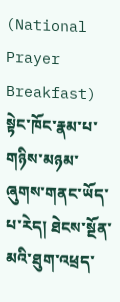(National Prayer Breakfast) སྟེང་ཁོང་རྣམ་པ་གཉིས་མཉམ་ཞུགས་གནང་ཡོད་པ་རེད། ཐེངས་སྔོན་མའི་ཐུག་འཕྲད་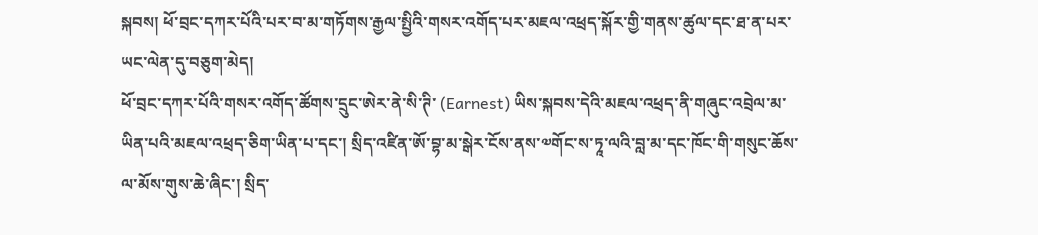སྐབས། ཕོ་བྲང་དཀར་པོའི་པར་བ་མ་གཏོགས་རྒྱལ་སྤྱིའི་གསར་འགོད་པར་མཇལ་འཕྲད་སྐོར་གྱི་གནས་ཚུལ་དང་ཐ་ན་པར་ཡང་ལེན་དུ་བཅུག་མེད།
ཕོ་བྲང་དཀར་པོའི་གསར་འགོད་ཚོགས་དྲུང་ཨེར་ནེ་སི་ཊི་ (Earnest) ཡིས་སྐབས་དེའི་མཇལ་འཕྲད་ནི་གཞུང་འབྲེལ་མ་ཡིན་པའི་མཇལ་འཕྲད་ཅིག་ཡིན་པ་དང་། སྲིད་འཛིན་ཨོ་བྷ་མ་སྒེར་ངོས་ནས་༧གོང་ས་ཏཱ་ལའི་བླ་མ་དང་ཁོང་གི་གསུང་ཆོས་ལ་མོས་གུས་ཆེ་ཞིང་། སྲིད་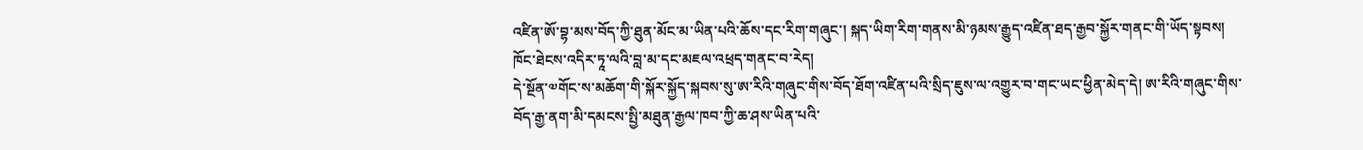འཛིན་ཨོ་བྷ་མས་བོད་ཀྱི་ཐུན་མོང་མ་ཡིན་པའི་ཆོས་དང་རིག་གཞུང་། སྐད་ཡིག་རིག་གནས་མི་ཉམས་རྒྱུད་འཛིན་ཐད་རྒྱབ་སྐྱོར་གནང་གི་ཡོད་སྟབས། ཁོང་ཐེངས་འདིར་ཏཱ་ལའི་བླ་མ་དང་མཇལ་འཕྲད་གནང་བ་རེད།
དེ་སྔོན་༧གོང་ས་མཆོག་གི་སྐོར་སྐྱོད་སྐབས་སུ་ཨ་རིའི་གཞུང་གིས་བོད་ཐོག་འཛིན་པའི་སྲིད་ཇུས་ལ་འགྱུར་བ་གང་ཡང་ཕྱིན་མེད་དེ། ཨ་རིའི་གཞུང་གིས་བོད་རྒྱ་ནག་མི་དམངས་སྤྱི་མཐུན་རྒྱལ་ཁབ་ཀྱི་ཆ་ཤས་ཡིན་པའི་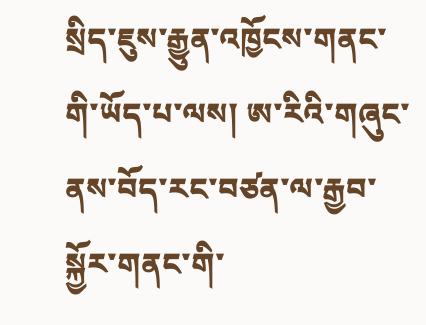སྲིད་ཇུས་རྒྱུན་འཁྱོངས་གནང་གི་ཡོད་པ་ལས། ཨ་རིའི་གཞུང་ནས་བོད་རང་བཙན་ལ་རྒྱབ་སྐྱོར་གནང་གི་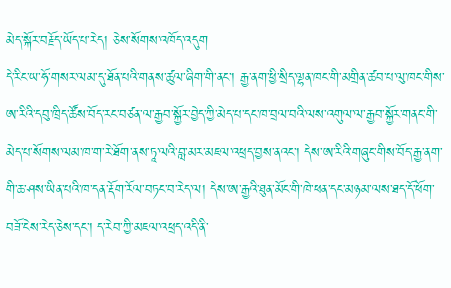མེད་སྐོར་བརྗོད་ཡོད་པ་རེད། ཅེས་སོགས་འཁོད་འདུག
དེ་རིང་ཡ་ཧོ་གསར་ལམ་དུ་ཐོན་པའི་གནས་ཚུལ་ཞིག་གི་ནང་། རྒྱ་ནག་ཕྱི་སྲིད་ལྷན་ཁང་གི་མགྲིན་ཚབ་པ་ལུ་ཁང་གིས་ཨ་རིའི་དབུ་ཁྲིད་ཚོས་བོད་རང་བཙན་ལ་རྒྱབ་སྐྱོར་བྱེད་ཀྱི་མེད་པ་དང་ཁ་བྲལ་བའི་ལས་འགུལ་ལ་རྒྱབ་སྐྱོར་གནང་གི་མེད་པ་སོགས་ལམ་ཁ་ག་རེ་ཐོག་ནས་ཏཱ་ལའི་བླ་མར་མཇལ་འཕྲད་བྱས་ནའང་། དེས་ཨ་རིའི་གཞུང་གིས་བོད་རྒྱ་ནག་གི་ཆ་ཤས་ཡིན་པའི་ཁ་དན་རྡོག་རོལ་བཏང་བ་རེད་ལ། དེས་ཨ་རྒྱའི་ཐུན་མོང་གི་ཁེ་ཕན་དང་མཉམ་ལས་ཐད་དོ་ཕོག་བཟོ་ངེས་རེད་ཅེས་དང་། ད་རེབ་ཀྱི་མཇལ་འཕྲད་འདི་ནི་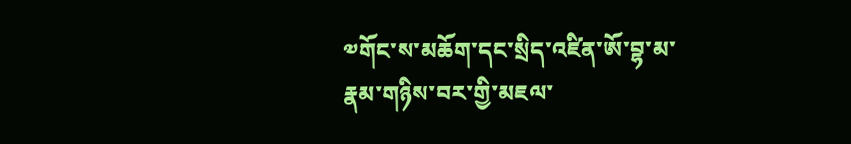༧གོང་ས་མཆོག་དང་སྲིད་འཛིན་ཨོ་བྷ་མ་རྣམ་གཉིས་བར་གྱི་མཇལ་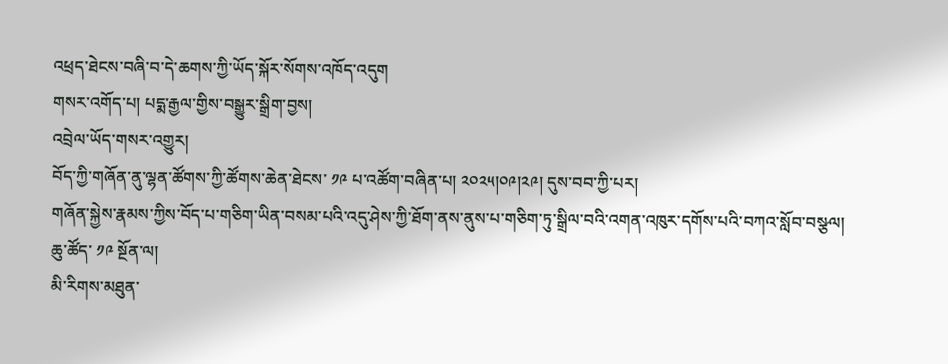འཕྲད་ཐེངས་བཞི་བ་དེ་ཆགས་ཀྱི་ཡོད་སྐོར་སོགས་འཁོད་འདུག
གསར་འགོད་པ། པདྨ་རྒྱལ་གྱིས་བསྒྱུར་སྒྲིག་བྱས།
འབྲེལ་ཡོད་གསར་འགྱུར།
བོད་ཀྱི་གཞོན་ནུ་ལྷན་ཚོགས་ཀྱི་ཚོགས་ཆེན་ཐེངས་ ༡༩ པ་འཚོག་བཞིན་པ། ༢༠༢༥།༠༩།༢༩། དུས་བབ་ཀྱི་པར།
གཞོན་སྐྱེས་རྣམས་ཀྱིས་བོད་པ་གཅིག་ཡིན་བསམ་པའི་འདུ་ཤེས་ཀྱི་ཐོག་ནས་ནུས་པ་གཅིག་ཏུ་སྒྲིལ་བའི་འགན་འཁུར་དགོས་པའི་བཀའ་སློབ་བསྩལ།
ཆུ་ཚོད་ ༡༩ སྔོན་ལ།
མི་རིགས་མཐུན་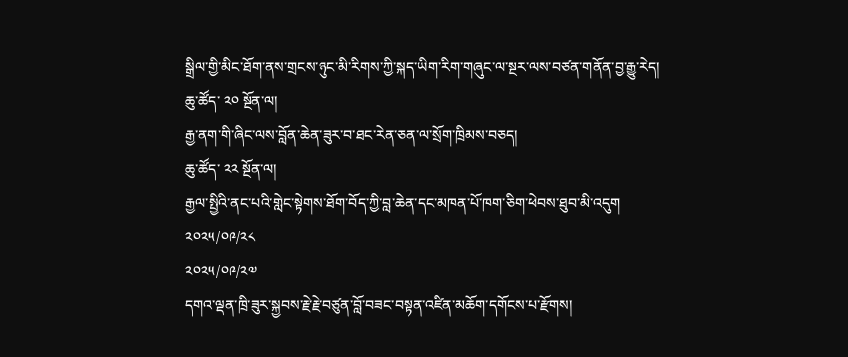སྒྲིལ་གྱི་མིང་ཐོག་ནས་གྲངས་ཉུང་མི་རིགས་ཀྱི་སྐད་ཡིག་རིག་གཞུང་ལ་སྔར་ལས་བཙན་གནོན་བྱ་རྒྱུ་རེད།
ཆུ་ཚོད་ ༢༠ སྔོན་ལ།
རྒྱ་ནག་གི་ཞིང་ལས་བློན་ཆེན་ཟུར་བ་ཐང་རེན་ཅན་ལ་སྲོག་ཁྲིམས་བཅད།
ཆུ་ཚོད་ ༢༢ སྔོན་ལ།
རྒྱལ་སྤྱིའི་ནང་པའི་གླེང་སྟེགས་ཐོག་བོད་ཀྱི་བླ་ཆེན་དང་མཁན་པོ་ཁག་ཅིག་ཕེབས་ཐུབ་མི་འདུག
༢༠༢༥/༠༩/༢༨
༢༠༢༥/༠༩/༢༧
དགའ་ལྡན་ཁྲི་ཟུར་སྐྱབས་རྗེ་རྗེ་བཙུན་བློ་བཟང་བསྟན་འཛིན་མཆོག་དགོངས་པ་རྫོགས།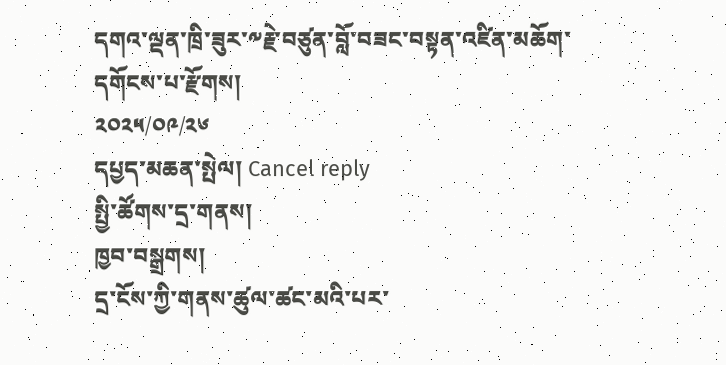དགའ་ལྡན་ཁྲི་ཟུར་༸རྗེ་བཙུན་བློ་བཟང་བསྟན་འཛིན་མཆོག་དགོངས་པ་རྫོགས།
༢༠༢༥/༠༩/༢༦
དཔྱད་མཆན་སྤེལ། Cancel reply
སྤྱི་ཚོགས་དྲ་གནས།
ཁྱབ་བསྒྲགས།
དྲ་ངོས་ཀྱི་གནས་ཚུལ་ཚང་མའི་པར་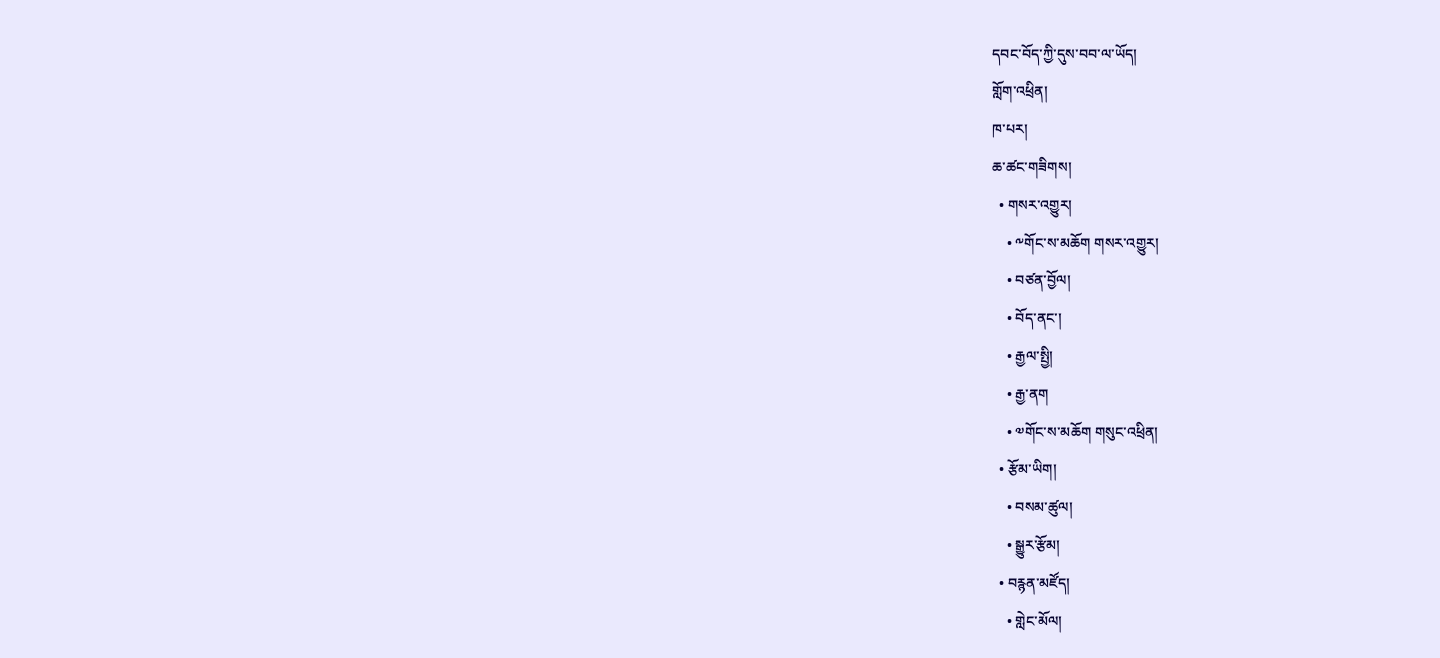དབང་བོད་ཀྱི་དུས་བབ་ལ་ཡོད།
གློག་འཕྲིན།
ཁ་པར།
ཆ་ཚང་གཟིགས།
  • གསར་འགྱུར།
    • ༸གོང་ས་མཆོག གསར་འགྱུར།
    • བཙན་བྱོལ།
    • བོད་ནང་།
    • རྒྱལ་སྤྱི།
    • རྒྱ་ནག
    • ༧གོང་ས་མཆོག གསུང་འཕྲིན།
  • རྩོམ་ཡིག།
    • བསམ་ཚུལ།
    • སྒྱུར་རྩོམ།
  • བརྙན་མཛོད།
    • གླེང་མོལ།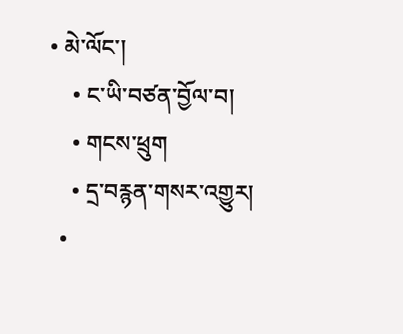• མེ་ལོང་།
    • ང་ཡི་བཙན་བྱོལ་བ།
    • གངས་ཕྲུག
    • དྲ་བརྙན་གསར་འགྱུར།
  •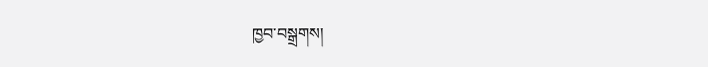ཁྱབ་བསྒྲགས།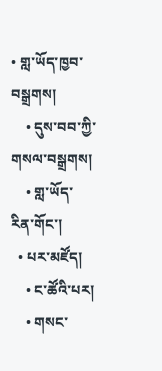• གླ་ཡོད་ཁྱབ་བསྒྲགས།
    • དུས་བབ་ཀྱི་གསལ་བསྒྲགས།
    • གླ་ཡོད་རིན་གོང་།
  • པར་མཛོད།
    • ང་ཚོའི་པར།
    • གསང་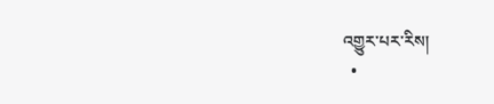འགྱུར་པར་རིས།
  •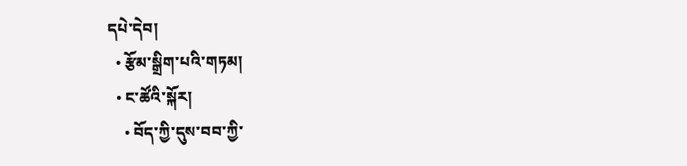དཔེ་དེབ།
  • རྩོམ་སྒྲིག་པའི་གཏམ།
  • ང་ཚོའི་སྐོར།
    • བོད་ཀྱི་དུས་བབ་ཀྱི་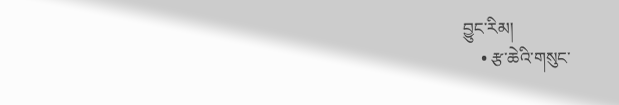བྱུང་རིམ།
    • རྩ་ཆེའི་གསུང་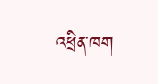འཕྲིན་ཁག